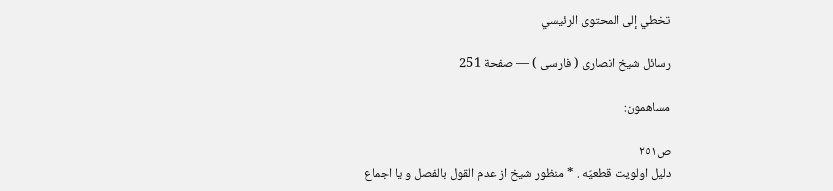تخطي إلى المحتوى الرئيسي

رسائل شيخ انصارى ( فارسى ) — صفحة 251

مساهمون:

ص٢٥١
دليل اولويت قطعيّه . * منظور شيخ از عدم القول بالفصل و يا اجماع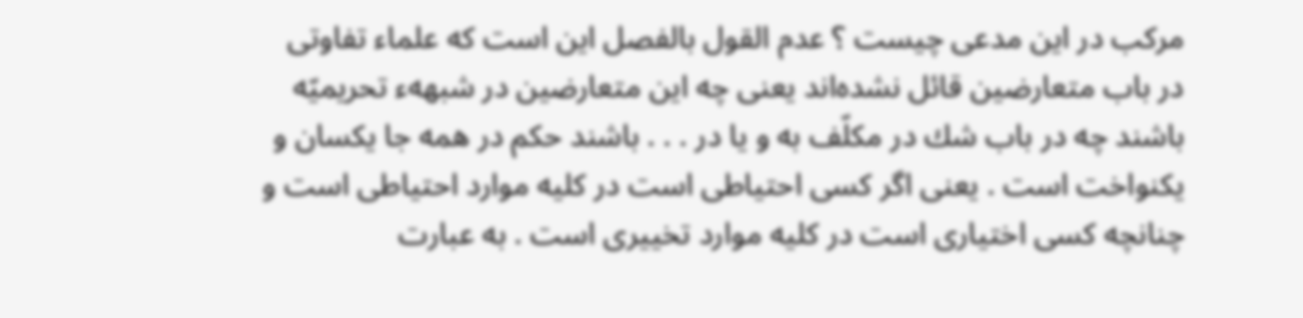مركب در اين مدعى چيست ؟ عدم القول بالفصل اين است كه علماء تفاوتى در باب متعارضين قائل نشده‌اند يعنى چه اين متعارضين در شبههء تحريميّه باشند چه در باب شك در مكلّف به و يا در . . . باشند حكم در همه جا يكسان و يكنواخت است . يعنى اگر كسى احتياطى است در كليه موارد احتياطى است و چنانچه كسى اختيارى است در كليه موارد تخييرى است . به عبارت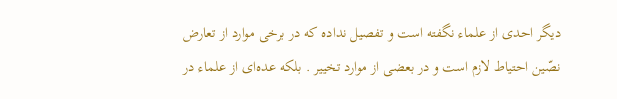ديگر احدى از علماء نگفته است و تفصيل نداده كه در برخى موارد از تعارض نصّين احتياط لازم است و در بعضى از موارد تخيير . بلكه عده‌اى از علماء در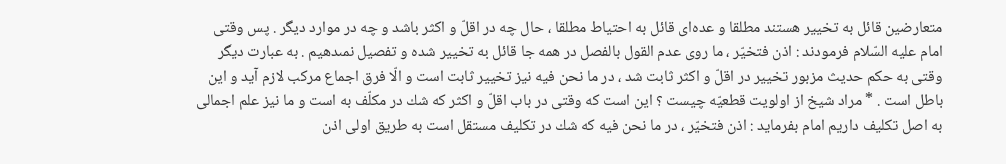متعارضين قائل به تخيير هستند مطلقا و عده‌اى قائل به احتياط مطلقا ، حال چه در اقلّ و اكثر باشد و چه در موارد ديگر . پس وقتى امام عليه السّلام فرمودند : اذن فتخيّر ، ما روى عدم القول بالفصل در همه جا قائل به تخيير شده و تفصيل نمىدهيم . به عبارت ديگر وقتى به حكم حديث مزبور تخيير در اقلّ و اكثر ثابت شد ، در ما نحن فيه نيز تخيير ثابت است و الّا فرق اجماع مركب لازم آيد و اين باطل است . * مراد شيخ از اولويت قطعيّه چيست ؟ اين است كه وقتى در باب اقلّ و اكثر كه شك در مكلّف به است و ما نيز علم اجمالى به اصل تكليف داريم امام بفرمايد : اذن فتخيّر ، در ما نحن فيه كه شك در تكليف مستقل است به طريق اولى اذن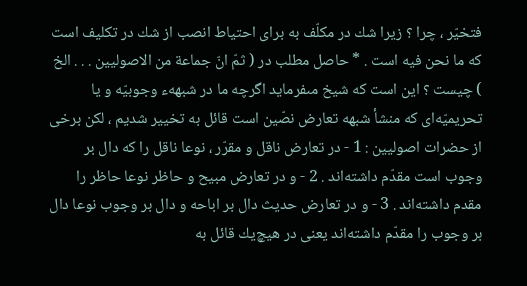فتخيّر ، چرا ؟ زيرا شك در مكلّف به براى احتياط انصب از شك در تكليف است كه ما نحن فيه است . * حاصل مطلب در ( ثمّ انّ جماعة من الاصوليين . . . الخ ) چيست ؟ اين است كه شيخ مىفرمايد اگرچه ما در شبههء وجوبيّه و يا تحريميّه‌اى كه منشأ شبهه تعارض نصّين است قائل به تخيير شديم ، لكن برخى از حضرات اصوليين : 1 - در تعارض ناقل و مقرّر ، نوعا ناقل را كه دال بر وجوب است مقدّم داشته‌اند . 2 - و در تعارض مبيح و حاظر نوعا حاظر را مقدم داشته‌اند . 3 - و در تعارض حديث دال بر اباحه و دال بر وجوب نوعا دال بر وجوب را مقدّم داشته‌اند يعنى در هيچ‌يك قائل به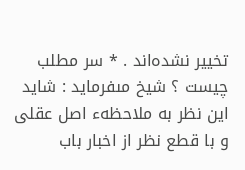تخيير نشده‌اند . * سر مطلب چيست ؟ شيخ مىفرمايد : شايد اين نظر به ملاحظهء اصل عقلى و با قطع نظر از اخبار باب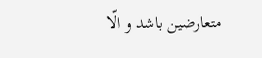متعارضين باشد و الّا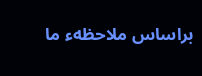براساس ملاحظهء ما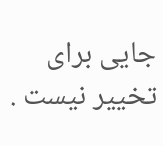جايى براى تخيير نيست .